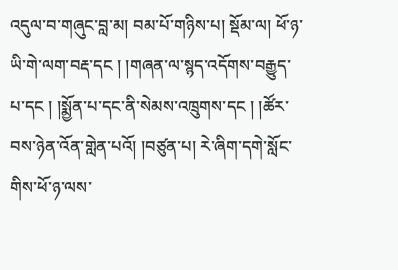འདུལ་བ་གཞུང་བླ་མ། བམ་པོ་གཉིས་པ། སྡོམ་ལ། ཕོ་ཉ་ཡི་གེ་ལག་བརྡ་དང ། །གཞན་ལ་སྙད་འདོགས་བརྒྱུད་པ་དང ། །སྨྱོན་པ་དང་ནི་སེམས་འཁྲུགས་དང ། །ཚོར་བས་ཉེན་འོན་གླེན་པའོ། །བཙུན་པ། རེ་ཞིག་དགེ་སློང་གིས་ཕོ་ཉ་ལས་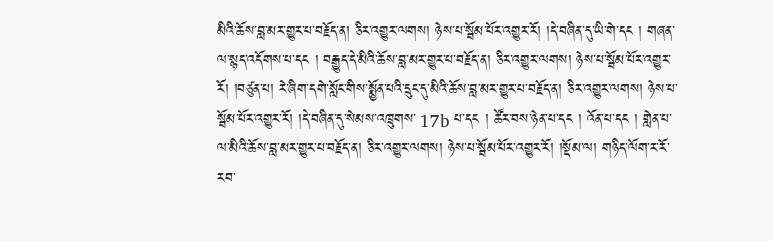མིའི་ཆོས་བླ་མར་གྱུར་པ་བརྗོད་ན། ཅིར་འགྱུར་ལགས། ཉེས་པ་སྦོམ་པོར་འགྱུར་རོ། །དེ་བཞིན་དུ་ཡི་གེ་དང ། གཞན་ལ་སྙད་འདོགས་པ་དང ། བརྒྱུད་དེ་མིའི་ཆོས་བླ་མར་གྱུར་པ་བརྗོད་ན། ཅིར་འགྱུར་ལགས། ཉེས་པ་སྦོམ་པོར་འགྱུར་རོ། །བཙུན་པ། རེ་ཞིག་དགེ་སློང་གིས་སྨྱོན་པའི་དྲུང་དུ་མིའི་ཆོས་བླ་མར་གྱུར་པ་བརྗོད་ན། ཅིར་འགྱུར་ལགས། ཉེས་པ་སྦོམ་པོར་འགྱུར་རོ། །དེ་བཞིན་དུ་སེམས་འཁྲུགས་ 17b པ་དང ། ཚོར་བས་ཉེན་པ་དང ། འོན་པ་དང ། གླེན་པ་ལ་མིའི་ཆོས་བླ་མར་གྱུར་པ་བརྗོད་ན། ཅིར་འགྱུར་ལགས། ཉེས་པ་སྦོམ་པོར་འགྱུར་རོ། །སྡོམ་ལ། གཉིད་ལོག་ར་རོ་རབ་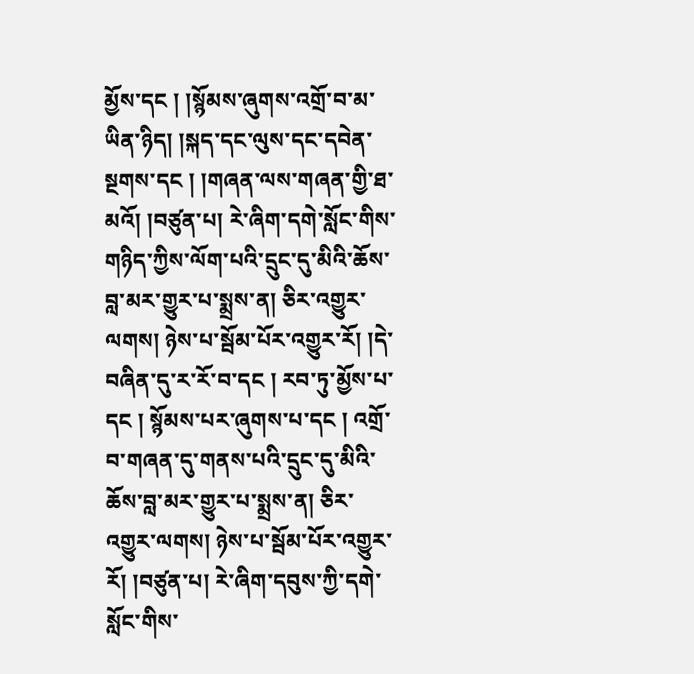མྱོས་དང ། །སྙོམས་ཞུགས་འགྲོ་བ་མ་ཡིན་ཉིད། །སྐད་དང་ལུས་དང་དབེན་སྔགས་དང ། །གཞན་ལས་གཞན་གྱི་ཐ་མའོ། །བཙུན་པ། རེ་ཞིག་དགེ་སློང་གིས་གཉིད་ཀྱིས་ལོག་པའི་དྲུང་དུ་མིའི་ཆོས་བླ་མར་གྱུར་པ་སྨྲས་ན། ཅིར་འགྱུར་ལགས། ཉེས་པ་སྦོམ་པོར་འགྱུར་རོ། །དེ་བཞིན་དུ་ར་རོ་བ་དང ། རབ་ཏུ་མྱོས་པ་དང ། སྙོམས་པར་ཞུགས་པ་དང ། འགྲོ་བ་གཞན་དུ་གནས་པའི་དྲུང་དུ་མིའི་ཆོས་བླ་མར་གྱུར་པ་སྨྲས་ན། ཅིར་འགྱུར་ལགས། ཉེས་པ་སྦོམ་པོར་འགྱུར་རོ། །བཙུན་པ། རེ་ཞིག་དབུས་ཀྱི་དགེ་སློང་གིས་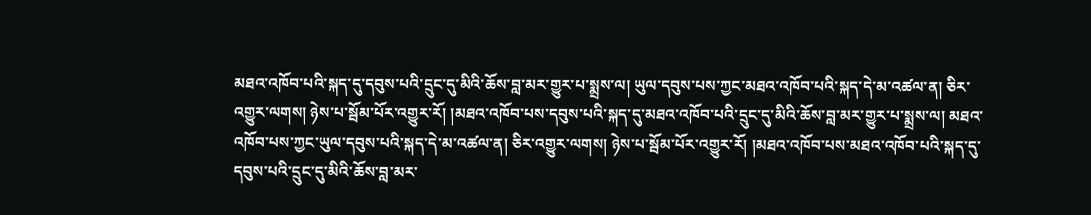མཐའ་འཁོབ་པའི་སྐད་དུ་དབུས་པའི་དྲུང་དུ་མིའི་ཆོས་བླ་མར་གྱུར་པ་སྨྲས་ལ། ཡུལ་དབུས་པས་ཀྱང་མཐའ་འཁོབ་པའི་སྐད་དེ་མ་འཚལ་ན། ཅིར་འགྱུར་ལགས། ཉེས་པ་སྦོམ་པོར་འགྱུར་རོ། །མཐའ་འཁོབ་པས་དབུས་པའི་སྐད་དུ་མཐའ་འཁོབ་པའི་དྲུང་དུ་མིའི་ཆོས་བླ་མར་གྱུར་པ་སྨྲས་ལ། མཐའ་འཁོབ་པས་ཀྱང་ཡུལ་དབུས་པའི་སྐད་དེ་མ་འཚལ་ན། ཅིར་འགྱུར་ལགས། ཉེས་པ་སྦོམ་པོར་འགྱུར་རོ། །མཐའ་འཁོབ་པས་མཐའ་འཁོབ་པའི་སྐད་དུ་དབུས་པའི་དྲུང་དུ་མིའི་ཆོས་བླ་མར་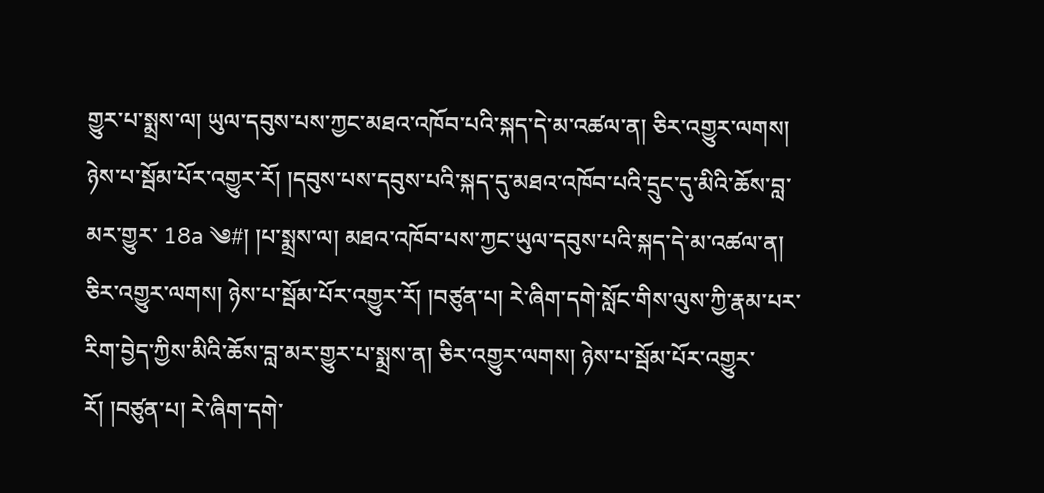གྱུར་པ་སྨྲས་ལ། ཡུལ་དབུས་པས་ཀྱང་མཐའ་འཁོབ་པའི་སྐད་དེ་མ་འཚལ་ན། ཅིར་འགྱུར་ལགས། ཉེས་པ་སྦོམ་པོར་འགྱུར་རོ། །དབུས་པས་དབུས་པའི་སྐད་དུ་མཐའ་འཁོབ་པའི་དྲུང་དུ་མིའི་ཆོས་བླ་མར་གྱུར་ 18a ༄#། །པ་སྨྲས་ལ། མཐའ་འཁོབ་པས་ཀྱང་ཡུལ་དབུས་པའི་སྐད་དེ་མ་འཚལ་ན། ཅིར་འགྱུར་ལགས། ཉེས་པ་སྦོམ་པོར་འགྱུར་རོ། །བཙུན་པ། རེ་ཞིག་དགེ་སློང་གིས་ལུས་ཀྱི་རྣམ་པར་རིག་བྱེད་ཀྱིས་མིའི་ཆོས་བླ་མར་གྱུར་པ་སྨྲས་ན། ཅིར་འགྱུར་ལགས། ཉེས་པ་སྦོམ་པོར་འགྱུར་རོ། །བཙུན་པ། རེ་ཞིག་དགེ་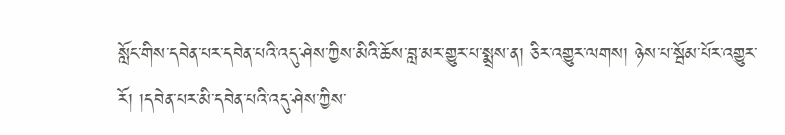སློང་གིས་དབེན་པར་དབེན་པའི་འདུ་ཤེས་ཀྱིས་མིའི་ཆོས་བླ་མར་གྱུར་པ་སྨྲས་ན། ཅིར་འགྱུར་ལགས། ཉེས་པ་སྦོམ་པོར་འགྱུར་རོ། །དབེན་པར་མི་དབེན་པའི་འདུ་ཤེས་ཀྱིས་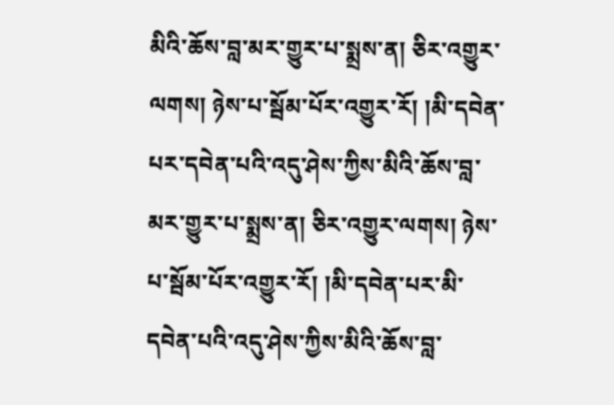མིའི་ཆོས་བླ་མར་གྱུར་པ་སྨྲས་ན། ཅིར་འགྱུར་ལགས། ཉེས་པ་སྦོམ་པོར་འགྱུར་རོ། །མི་དབེན་པར་དབེན་པའི་འདུ་ཤེས་ཀྱིས་མིའི་ཆོས་བླ་མར་གྱུར་པ་སྨྲས་ན། ཅིར་འགྱུར་ལགས། ཉེས་པ་སྦོམ་པོར་འགྱུར་རོ། །མི་དབེན་པར་མི་དབེན་པའི་འདུ་ཤེས་ཀྱིས་མིའི་ཆོས་བླ་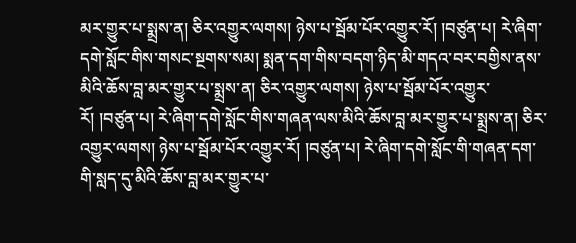མར་གྱུར་པ་སྨྲས་ན། ཅིར་འགྱུར་ལགས། ཉེས་པ་སྦོམ་པོར་འགྱུར་རོ། །བཙུན་པ། རེ་ཞིག་དགེ་སློང་གིས་གསང་སྔགས་སམ། སྨན་དག་གིས་བདག་ཉིད་མི་གདའ་བར་བགྱིས་ནས་མིའི་ཆོས་བླ་མར་གྱུར་པ་སྨྲས་ན། ཅིར་འགྱུར་ལགས། ཉེས་པ་སྦོམ་པོར་འགྱུར་རོ། །བཙུན་པ། རེ་ཞིག་དགེ་སློང་གིས་གཞན་ལས་མིའི་ཆོས་བླ་མར་གྱུར་པ་སྨྲས་ན། ཅིར་འགྱུར་ལགས། ཉེས་པ་སྦོམ་པོར་འགྱུར་རོ། །བཙུན་པ། རེ་ཞིག་དགེ་སློང་གི་གཞན་དག་གི་སླད་དུ་མིའི་ཆོས་བླ་མར་གྱུར་པ་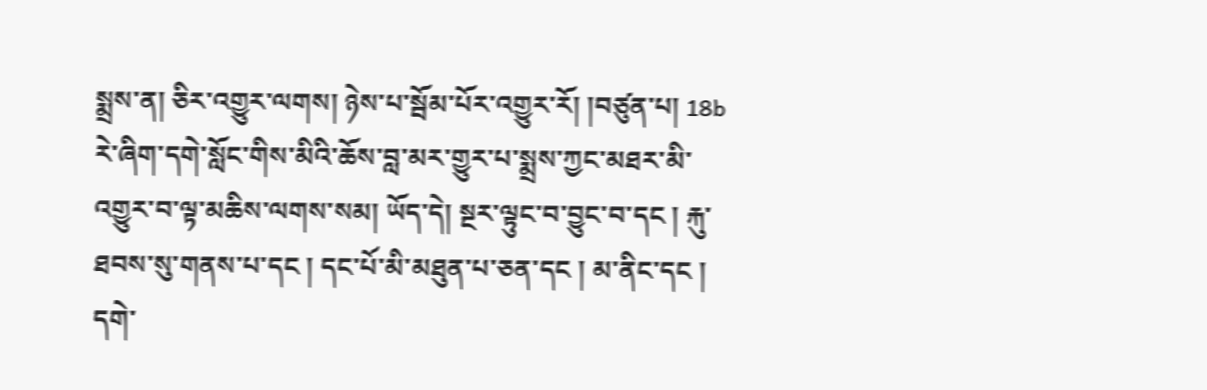སྨྲས་ན། ཅིར་འགྱུར་ལགས། ཉེས་པ་སྦོམ་པོར་འགྱུར་རོ། །བཙུན་པ། 18b རེ་ཞིག་དགེ་སློང་གིས་མིའི་ཆོས་བླ་མར་གྱུར་པ་སྨྲས་ཀྱང་མཐར་མི་འགྱུར་བ་ལྟ་མཆིས་ལགས་སམ། ཡོད་དེ། སྔར་ལྟུང་བ་བྱུང་བ་དང ། རྐུ་ཐབས་སུ་གནས་པ་དང ། དང་པོ་མི་མཐུན་པ་ཅན་དང ། མ་ནིང་དང ། དགེ་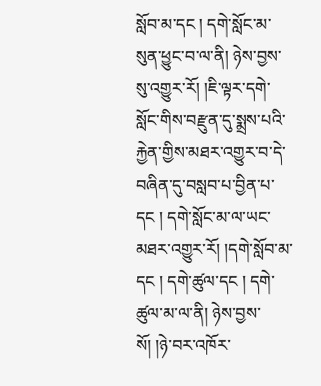སློབ་མ་དང ། དགེ་སློང་མ་སུན་ཕྱུང་བ་ལ་ནི། ཉེས་བྱས་སུ་འགྱུར་རོ། །ཇི་ལྟར་དགེ་སློང་གིས་བརྫུན་དུ་སྨྲས་པའི་རྐྱེན་གྱིས་མཐར་འགྱུར་བ་དེ་བཞིན་དུ་བསླབ་པ་བྱིན་པ་དང ། དགེ་སློང་མ་ལ་ཡང་མཐར་འགྱུར་རོ། །དགེ་སློབ་མ་དང ། དགེ་ཚུལ་དང ། དགེ་ཚུལ་མ་ལ་ནི། ཉེས་བྱས་སོ། །ཉེ་བར་འཁོར་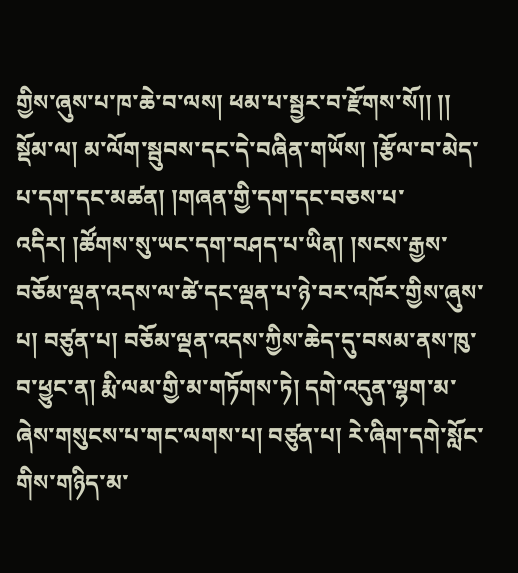གྱིས་ཞུས་པ་ཁ་ཆེ་བ་ལས། ཕམ་པ་སྦྱར་བ་རྫོགས་སོ།། །། སྡོམ་ལ། མ་ལོག་སྦུབས་དང་དེ་བཞིན་གཡོས། །རྩོལ་བ་མེད་པ་དག་དང་མཚན། །གཞན་གྱི་དག་དང་བཅས་པ་འདིར། །ཚོགས་སུ་ཡང་དག་བཤད་པ་ཡིན། །སངས་རྒྱས་བཅོམ་ལྡན་འདས་ལ་ཚེ་དང་ལྡན་པ་ཉེ་བར་འཁོར་གྱིས་ཞུས་པ། བཙུན་པ། བཅོམ་ལྡན་འདས་ཀྱིས་ཆེད་དུ་བསམ་ནས་ཁུ་བ་ཕྱུང་ན། རྨི་ལམ་གྱི་མ་གཏོགས་ཏེ། དགེ་འདུན་ལྷག་མ་ཞེས་གསུངས་པ་གང་ལགས་པ། བཙུན་པ། རེ་ཞིག་དགེ་སློང་གིས་གཉིད་མ་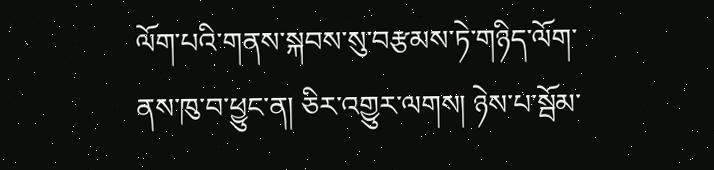ལོག་པའི་གནས་སྐབས་སུ་བརྩམས་ཏེ་གཉིད་ལོག་ནས་ཁུ་བ་ཕྱུང་ན། ཅིར་འགྱུར་ལགས། ཉེས་པ་སྦོམ་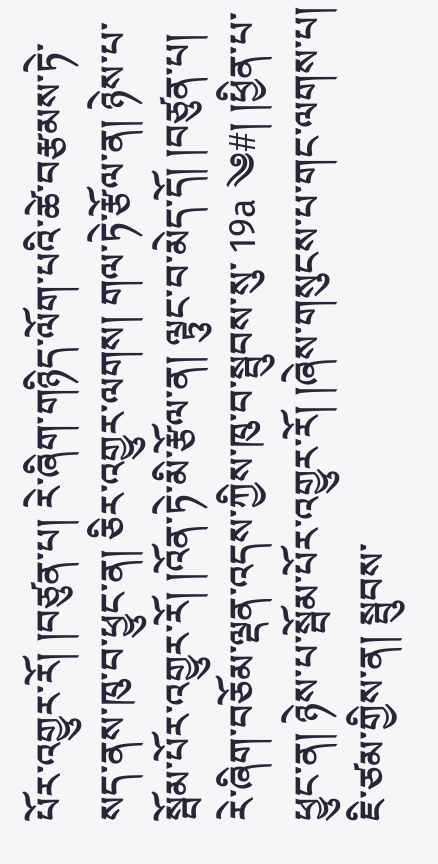པོར་འགྱུར་རོ། །བཙུན་པ། རེ་ཞིག་གཉིད་ལོག་པའི་ཚེ་བརྩམས་ཏེ་སད་ནས་ཁུ་བ་ཕྱུང་ན། ཅིར་འགྱུར་ལགས། གལ་ཏེ་རྩོལ་ན། ཉེས་པ་སྦོམ་པོར་འགྱུར་རོ། །འོན་ཏེ་མི་རྩོལ་ན། ལྟུང་བ་མེད་དོ། །བཙུན་པ། རེ་ཞིག་བཅོམ་ལྡན་འདས་ཀྱིས་ཁུ་བ་སྦུབས་སུ་ 19a ༄#། །ཕྱིན་པ་ཕྱུང་ན། ཉེས་པ་སྦོམ་པོར་འགྱུར་རོ། །ཞེས་གསུངས་པ་གང་ལགས་པ། ཇི་ཙམ་གྱིས་ན། སྦུབས་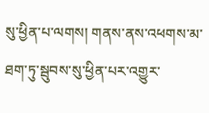སུ་ཕྱིན་པ་ལགས། གནས་ནས་འཕགས་མ་ཐག་ཏུ་སྦུབས་སུ་ཕྱིན་པར་འགྱུར་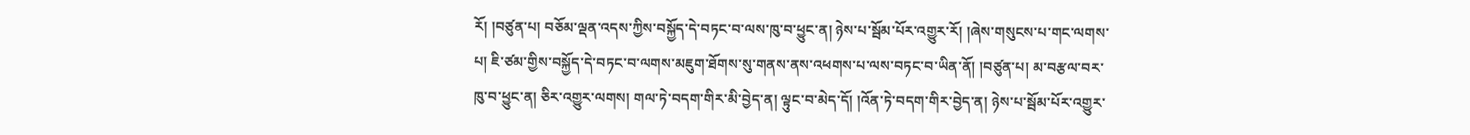རོ། །བཙུན་པ། བཅོམ་ལྡན་འདས་ཀྱིས་བསྐྱོད་དེ་བཏང་བ་ལས་ཁུ་བ་ཕྱུང་ན། ཉེས་པ་སྦོམ་པོར་འགྱུར་རོ། །ཞེས་གསུངས་པ་གང་ལགས་པ། ཇི་ཙམ་གྱིས་བསྐྱོད་དེ་བཏང་བ་ལགས་མཇུག་ཐོགས་སུ་གནས་ནས་འཕགས་པ་ལས་བཏང་བ་ཡིན་ནོ། །བཙུན་པ། མ་བརྩལ་བར་ཁུ་བ་ཕྱུང་ན། ཅིར་འགྱུར་ལགས། གལ་ཏེ་བདག་གིར་མི་བྱེད་ན། ལྟུང་བ་མེད་དོ། །འོན་ཏེ་བདག་གིར་བྱེད་ན། ཉེས་པ་སྦོམ་པོར་འགྱུར་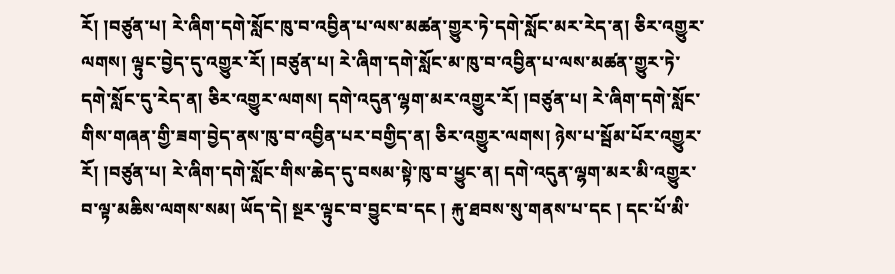རོ། །བཙུན་པ། རེ་ཞིག་དགེ་སློང་ཁུ་བ་འབྱིན་པ་ལས་མཚན་གྱུར་ཏེ་དགེ་སློང་མར་རེད་ན། ཅིར་འགྱུར་ལགས། ལྟུང་བྱེད་དུ་འགྱུར་རོ། །བཙུན་པ། རེ་ཞིག་དགེ་སློང་མ་ཁུ་བ་འབྱིན་པ་ལས་མཚན་གྱུར་ཏེ་དགེ་སློང་དུ་རེད་ན། ཅིར་འགྱུར་ལགས། དགེ་འདུན་ལྷག་མར་འགྱུར་རོ། །བཙུན་པ། རེ་ཞིག་དགེ་སློང་གིས་གཞན་གྱི་ཟག་བྱེད་ནས་ཁུ་བ་འབྱིན་པར་བགྱིད་ན། ཅིར་འགྱུར་ལགས། ཉེས་པ་སྦོམ་པོར་འགྱུར་རོ། །བཙུན་པ། རེ་ཞིག་དགེ་སློང་གིས་ཆེད་དུ་བསམ་སྟེ་ཁུ་བ་ཕྱུང་ན། དགེ་འདུན་ལྷག་མར་མི་འགྱུར་བ་ལྟ་མཆིས་ལགས་སམ། ཡོད་དེ། སྔར་ལྟུང་བ་བྱུང་བ་དང ། རྐུ་ཐབས་སུ་གནས་པ་དང ། དང་པོ་མི་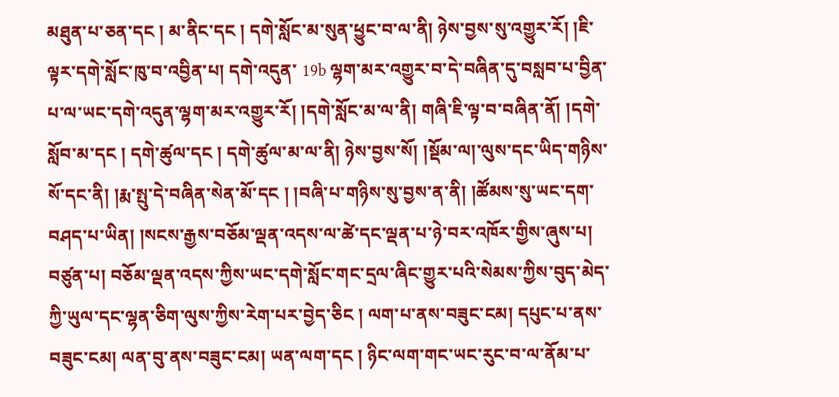མཐུན་པ་ཅན་དང ། མ་ནིང་དང ། དགེ་སློང་མ་སུན་ཕྱུང་བ་ལ་ནི། ཉེས་བྱས་སུ་འགྱུར་རོ། །ཇི་ལྟར་དགེ་སློང་ཁུ་བ་འབྱིན་པ། དགེ་འདུན་ 19b ལྷག་མར་འགྱུར་བ་དེ་བཞིན་དུ་བསླབ་པ་བྱིན་པ་ལ་ཡང་དགེ་འདུན་ལྷག་མར་འགྱུར་རོ། །དགེ་སློང་མ་ལ་ནི། གཞི་ཇི་ལྟ་བ་བཞིན་ནོ། །དགེ་སློབ་མ་དང ། དགེ་ཚུལ་དང ། དགེ་ཚུལ་མ་ལ་ནི། ཉེས་བྱས་སོ། །སྡོམ་ལ།་ལུས་དང་ཡིད་གཉིས་སོ་དང་ནི། །རྨ་སྤུ་དེ་བཞིན་སེན་མོ་དང ། །བཞི་པ་གཉིས་སུ་བྱས་ན་ནི། །ཚོམས་སུ་ཡང་དག་བཤད་པ་ཡིན། །སངས་རྒྱས་བཅོམ་ལྡན་འདས་ལ་ཚེ་དང་ལྡན་པ་ཉེ་བར་འཁོར་གྱིས་ཞུས་པ། བཙུན་པ། བཅོམ་ལྡན་འདས་ཀྱིས་ཡང་དགེ་སློང་གང་དྲལ་ཞིང་གྱུར་པའི་སེམས་ཀྱིས་བུད་མེད་ཀྱི་ཡུལ་དང་ལྷན་ཅིག་ལུས་ཀྱིས་རེག་པར་བྱེད་ཅིང ། ལག་པ་ནས་བཟུང་ངམ། དཔུང་པ་ནས་བཟུང་ངམ། ལན་བུ་ནས་བཟུང་ངམ། ཡན་ལག་དང ། ཉིང་ལག་གང་ཡང་རུང་བ་ལ་ནོམ་པ་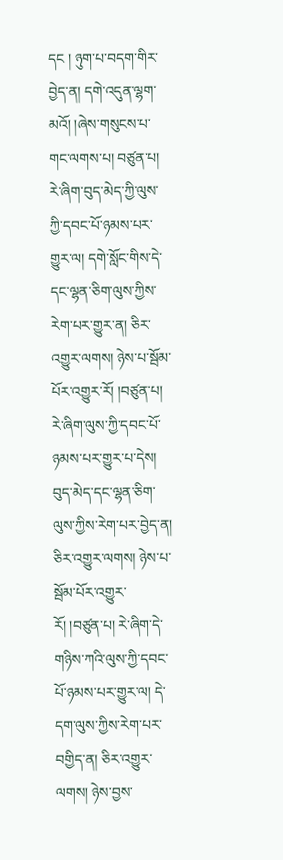དང ། ཉུག་པ་བདག་གིར་བྱེད་ན། དགེ་འདུན་ལྷག་མའོ། །ཞེས་གསུངས་པ་གང་ལགས་པ། བཙུན་པ། རེ་ཞིག་བུད་མེད་ཀྱི་ལུས་ཀྱི་དབང་པོ་ཉམས་པར་གྱུར་ལ། དགེ་སློང་གིས་དེ་དང་ལྷན་ཅིག་ལུས་ཀྱིས་རེག་པར་གྱུར་ན། ཅིར་འགྱུར་ལགས། ཉེས་པ་སྦོམ་པོར་འགྱུར་རོ། །བཙུན་པ། རེ་ཞིག་ལུས་ཀྱི་དབང་པོ་ཉམས་པར་གྱུར་པ་དེས། བུད་མེད་དང་ལྷན་ཅིག་ལུས་ཀྱིས་རེག་པར་བྱེད་ན། ཅིར་འགྱུར་ལགས། ཉེས་པ་སྦོམ་པོར་འགྱུར་རོ། །བཙུན་པ། རེ་ཞིག་དེ་གཉིས་ཀའི་ལུས་ཀྱི་དབང་པོ་ཉམས་པར་གྱུར་ལ། དེ་དག་ལུས་ཀྱིས་རེག་པར་བགྱིད་ན། ཅིར་འགྱུར་ལགས། ཉེས་བྱས་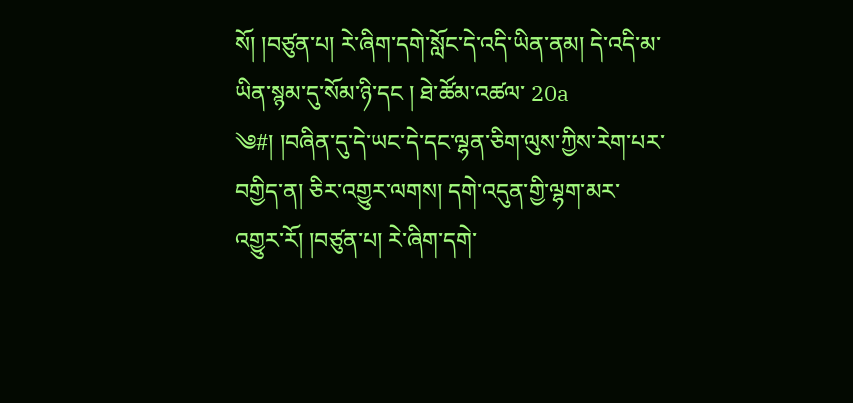སོ། །བཙུན་པ། རེ་ཞིག་དགེ་སློང་དེ་འདི་ཡིན་ནམ། དེ་འདི་མ་ཡིན་སྙམ་དུ་སོམ་ཉི་དང ། ཐེ་ཚོམ་འཚལ་ 20a ༄#། །བཞིན་དུ་དེ་ཡང་དེ་དང་ལྷན་ཅིག་ལུས་ཀྱིས་རེག་པར་བགྱིད་ན། ཅིར་འགྱུར་ལགས། དགེ་འདུན་གྱི་ལྷག་མར་འགྱུར་རོ། །བཙུན་པ། རེ་ཞིག་དགེ་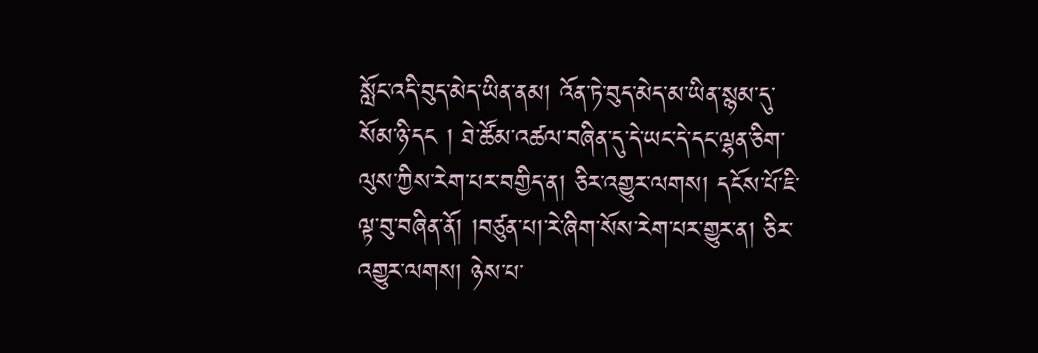སློང་འདི་བུད་མེད་ཡིན་ནམ། འོན་ཏེ་བུད་མེད་མ་ཡིན་སྙམ་དུ་སོམ་ཉི་དང ། ཐེ་ཚོམ་འཚལ་བཞིན་དུ་དེ་ཡང་དེ་དང་ལྷན་ཅིག་ལུས་ཀྱིས་རེག་པར་བགྱིད་ན། ཅིར་འགྱུར་ལགས། དངོས་པོ་ཇི་ལྟ་བུ་བཞིན་ནོ། །བཙུན་པ།་རེ་ཞིག་སོས་རེག་པར་གྱུར་ན། ཅིར་འགྱུར་ལགས། ཉེས་པ་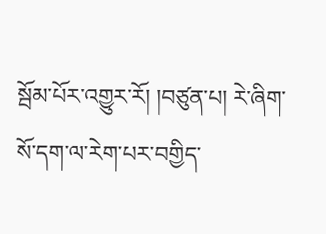སྦོམ་པོར་འགྱུར་རོ། །བཙུན་པ། རེ་ཞིག་སོ་དག་ལ་རེག་པར་བགྱིད་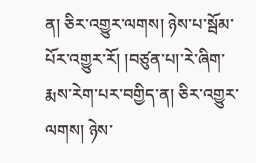ན། ཅིར་འགྱུར་ལགས། ཉེས་པ་སྦོམ་པོར་འགྱུར་རོ། །བཙུན་པ།་རེ་ཞིག་རྨས་རེག་པར་བགྱིད་ན། ཅིར་འགྱུར་ལགས། ཉེས་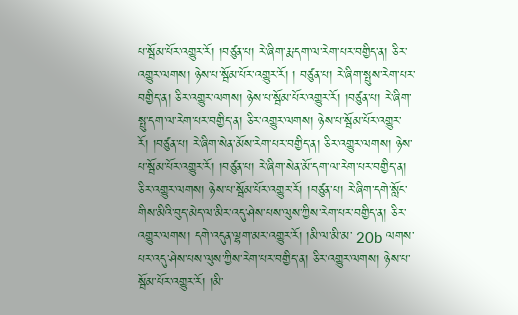པ་སྦོམ་པོར་འགྱུར་རོ། །བཙུན་པ། རེ་ཞིག་རྨ་དག་ལ་རེག་པར་བགྱིད་ན། ཅིར་འགྱུར་ལགས། ཉེས་པ་སྦོམ་པོར་འགྱུར་རོ། ། བཙུན་པ། རེ་ཞིག་སྤུས་རེག་པར་བགྱིད་ན། ཅིར་འགྱུར་ལགས། ཉེས་པ་སྦོམ་པོར་འགྱུར་རོ། །བཙུན་པ། རེ་ཞིག་སྤུ་དག་ལ་རེག་པར་བགྱིད་ན། ཅིར་འགྱུར་ལགས། ཉེས་པ་སྦོམ་པོར་འགྱུར་རོ། །བཙུན་པ། རེ་ཞིག་སེན་མོས་རེག་པར་བགྱིད་ན། ཅིར་འགྱུར་ལགས། ཉེས་པ་སྦོམ་པོར་འགྱུར་རོ། །བཙུན་པ། རེ་ཞིག་སེན་མོ་དག་ལ་རེག་པར་བགྱིད་ན། ཅིར་འགྱུར་ལགས། ཉེས་པ་སྦོམ་པོར་འགྱུར་རོ། །བཙུན་པ། རེ་ཞིག་དགེ་སློང་གིས་མིའི་བུད་མེད་ལ་མིར་འདུ་ཤེས་པས་ལུས་ཀྱིས་རེག་པར་བགྱིད་ན། ཅིར་འགྱུར་ལགས། དགེ་འདུན་ལྷག་མར་འགྱུར་རོ། །མི་ལ་མི་མ་ 20b ལགས་པར་འདུ་ཤེས་པས་ལུས་ཀྱིས་རེག་པར་བགྱིད་ན། ཅིར་འགྱུར་ལགས། ཉེས་པ་སྦོམ་པོར་འགྱུར་རོ། །མི་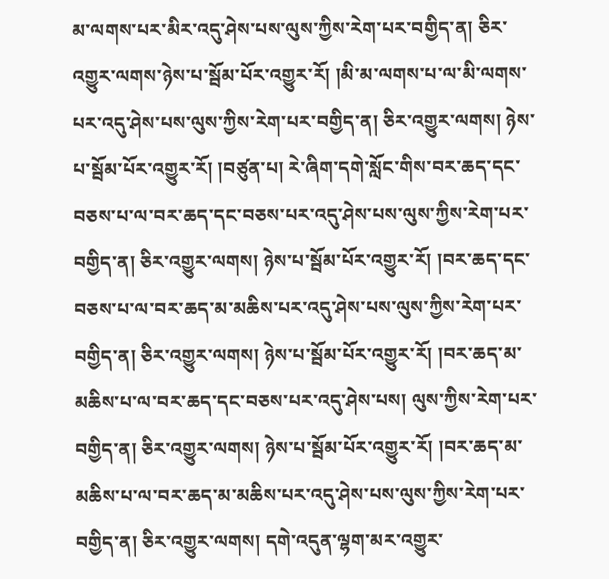མ་ལགས་པར་མིར་འདུ་ཤེས་པས་ལུས་ཀྱིས་རེག་པར་བགྱིད་ན། ཅིར་འགྱུར་ལགས་ཉེས་པ་སྦོམ་པོར་འགྱུར་རོ། །མི་མ་ལགས་པ་ལ་མི་ལགས་པར་འདུ་ཤེས་པས་ལུས་ཀྱིས་རེག་པར་བགྱིད་ན། ཅིར་འགྱུར་ལགས། ཉེས་པ་སྦོམ་པོར་འགྱུར་རོ། །བཙུན་པ། རེ་ཞིག་དགེ་སློང་གིས་བར་ཆད་དང་བཅས་པ་ལ་བར་ཆད་དང་བཅས་པར་འདུ་ཤེས་པས་ལུས་ཀྱིས་རེག་པར་བགྱིད་ན། ཅིར་འགྱུར་ལགས། ཉེས་པ་སྦོམ་པོར་འགྱུར་རོ། །བར་ཆད་དང་བཅས་པ་ལ་བར་ཆད་མ་མཆིས་པར་འདུ་ཤེས་པས་ལུས་ཀྱིས་རེག་པར་བགྱིད་ན། ཅིར་འགྱུར་ལགས། ཉེས་པ་སྦོམ་པོར་འགྱུར་རོ། །བར་ཆད་མ་མཆིས་པ་ལ་བར་ཆད་དང་བཅས་པར་འདུ་ཤེས་པས། ལུས་ཀྱིས་རེག་པར་བགྱིད་ན། ཅིར་འགྱུར་ལགས། ཉེས་པ་སྦོམ་པོར་འགྱུར་རོ། །བར་ཆད་མ་མཆིས་པ་ལ་བར་ཆད་མ་མཆིས་པར་འདུ་ཤེས་པས་ལུས་ཀྱིས་རེག་པར་བགྱིད་ན། ཅིར་འགྱུར་ལགས། དགེ་འདུན་ལྷག་མར་འགྱུར་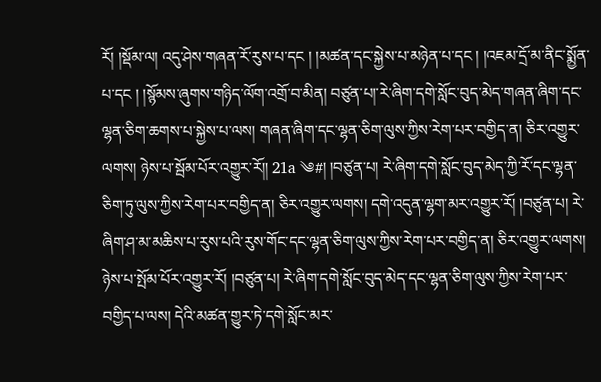རོ། །སྡོམ་ལ། འདུ་ཤེས་གཞན་རོ་རུས་པ་དང ། །མཚན་དང་སྐྱེས་པ་མཉེན་པ་དང ། །འཇམ་དྲོ་མ་ནིང་སྨྱོན་པ་དང ། །སྙོམས་ཞུགས་གཉིད་ལོག་འགྲོ་བ་མིན། བཙུན་པ།་རེ་ཞིག་དགེ་སློང་བུད་མེད་གཞན་ཞིག་དང་ལྷན་ཅིག་ཆགས་པ་སྐྱེས་པ་ལས། གཞན་ཞིག་དང་ལྷན་ཅིག་ལུས་ཀྱིས་རེག་པར་བགྱིད་ན། ཅིར་འགྱུར་ལགས། ཉེས་པ་སྦོམ་པོར་འགྱུར་རོ།། 21a ༄#། །བཙུན་པ། རེ་ཞིག་དགེ་སློང་བུད་མེད་ཀྱི་རོ་དང་ལྷན་ཅིག་ཏུ་ལུས་ཀྱིས་རེག་པར་བགྱིད་ན། ཅིར་འགྱུར་ལགས། དགེ་འདུན་ལྷག་མར་འགྱུར་རོ། །བཙུན་པ། རེ་ཞིག་ཤ་མ་མཆིས་པ་རུས་པའི་རུས་གོང་དང་ལྷན་ཅིག་ལུས་ཀྱིས་རེག་པར་བགྱིད་ན། ཅིར་འགྱུར་ལགས། ཉེས་པ་སྤོམ་པོར་འགྱུར་རོ། །བཙུན་པ། རེ་ཞིག་དགེ་སློང་བུད་མེད་དང་ལྷན་ཅིག་ལུས་ཀྱིས་རེག་པར་བགྱིད་པ་ལས། དེའི་མཚན་གྱུར་ཏེ་དགེ་སློང་མར་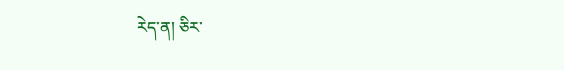རེད་ན། ཅིར་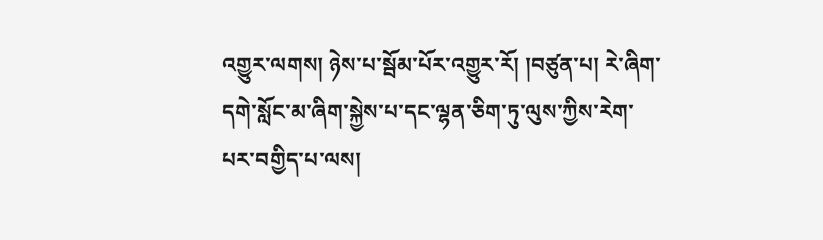འགྱུར་ལགས། ཉེས་པ་སྦོམ་པོར་འགྱུར་རོ། །བཙུན་པ། རེ་ཞིག་དགེ་སློང་མ་ཞིག་སྐྱེས་པ་དང་ལྷན་ཅིག་ཏུ་ལུས་ཀྱིས་རེག་པར་བགྱིད་པ་ལས།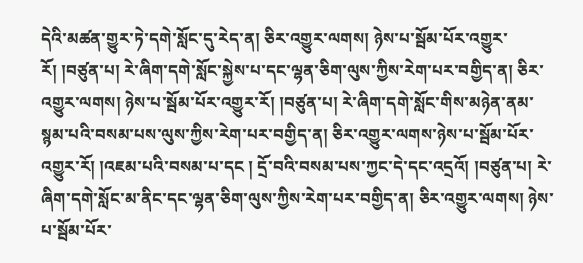དེའི་མཚན་གྱུར་ཏེ་དགེ་སློང་དུ་རེད་ན། ཅིར་འགྱུར་ལགས། ཉེས་པ་སྦོམ་པོར་འགྱུར་རོ། །བཙུན་པ། རེ་ཞིག་དགེ་སློང་སྐྱེས་པ་དང་ལྷན་ཅིག་ལུས་ཀྱིས་རེག་པར་བགྱིད་ན། ཅིར་འགྱུར་ལགས། ཉེས་པ་སྦོམ་པོར་འགྱུར་རོ། །བཙུན་པ། རེ་ཞིག་དགེ་སློང་གིས་མཉེན་ནམ་སྙམ་པའི་བསམ་པས་ལུས་ཀྱིས་རེག་པར་བགྱིད་ན། ཅིར་འགྱུར་ལགས་ཉེས་པ་སྦོམ་པོར་འགྱུར་རོ། །འཇམ་པའི་བསམ་པ་དང ། དྲོ་བའི་བསམ་པས་ཀྱང་དེ་དང་འདྲའོ། །བཙུན་པ། རེ་ཞིག་དགེ་སློང་མ་ནིང་དང་ལྷན་ཅིག་ལུས་ཀྱིས་རེག་པར་བགྱིད་ན། ཅིར་འགྱུར་ལགས། ཉེས་པ་སྦོམ་པོར་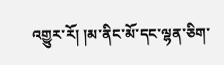འགྱུར་རོ། །མ་ནིང་མོ་དང་ལྷན་ཅིག་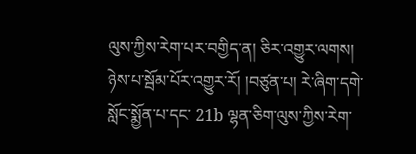ལུས་ཀྱིས་རེག་པར་བགྱིད་ན། ཅིར་འགྱུར་ལགས། ཉེས་པ་སྦོམ་པོར་འགྱུར་རོ། །བཙུན་པ། རེ་ཞིག་དགེ་སློང་སྨྱོན་པ་དང་ 21b ལྷན་ཅིག་ལུས་ཀྱིས་རེག་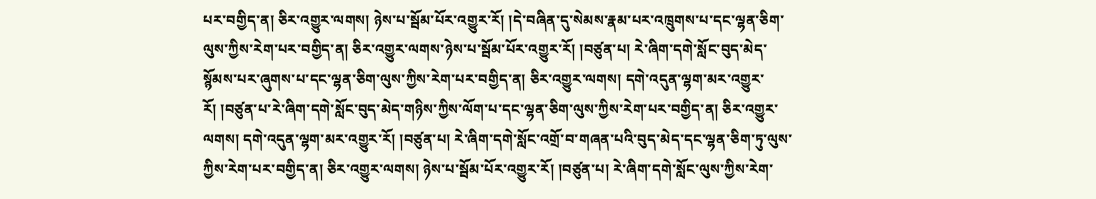པར་བགྱིད་ན། ཅིར་འགྱུར་ལགས། ཉེས་པ་སྦོམ་པོར་འགྱུར་རོ། །དེ་བཞིན་དུ་སེམས་རྣམ་པར་འཁྲུགས་པ་དང་ལྷན་ཅིག་ལུས་ཀྱིས་རེག་པར་བགྱིད་ན། ཅིར་འགྱུར་ལགས་ཉེས་པ་སྦོམ་པོར་འགྱུར་རོ། །བཙུན་པ། རེ་ཞིག་དགེ་སློང་བུད་མེད་སྙོམས་པར་ཞུགས་པ་དང་ལྷན་ཅིག་ལུས་ཀྱིས་རེག་པར་བགྱིད་ན། ཅིར་འགྱུར་ལགས། དགེ་འདུན་ལྷག་མར་འགྱུར་རོ། །བཙུན་པ་རེ་ཞིག་དགེ་སློང་བུད་མེད་གཉིས་ཀྱིས་ལོག་པ་དང་ལྷན་ཅིག་ལུས་ཀྱིས་རེག་པར་བགྱིད་ན། ཅིར་འགྱུར་ལགས། དགེ་འདུན་ལྷག་མར་འགྱུར་རོ། །བཙུན་པ། རེ་ཞིག་དགེ་སློང་འགྲོ་བ་གཞན་པའི་བུད་མེད་དང་ལྷན་ཅིག་ཏུ་ལུས་ཀྱིས་རེག་པར་བགྱིད་ན། ཅིར་འགྱུར་ལགས། ཉེས་པ་སྦོམ་པོར་འགྱུར་རོ། །བཙུན་པ། རེ་ཞིག་དགེ་སློང་ལུས་ཀྱིས་རེག་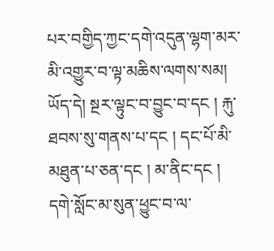པར་བགྱིད་ཀྱང་དགེ་འདུན་ལྷག་མར་མི་འགྱུར་བ་ལྟ་མཆིས་ལགས་སམ། ཡོད་དེ། སྔར་ལྟུང་བ་བྱུང་བ་དང ། རྐུ་ཐབས་སུ་གནས་པ་དང ། དང་པོ་མི་མཐུན་པ་ཅན་དང ། མ་ནིང་དང ། དགེ་སློང་མ་སུན་ཕྱུང་བ་ལ་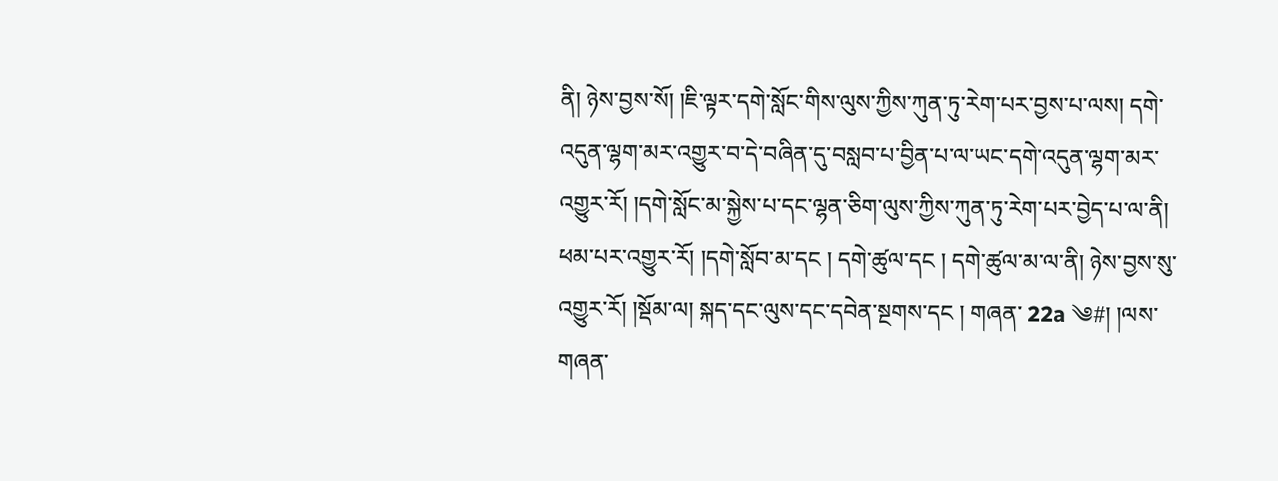ནི། ཉེས་བྱས་སོ། །ཇི་ལྟར་དགེ་སློང་གིས་ལུས་ཀྱིས་ཀུན་ཏུ་རེག་པར་བྱས་པ་ལས། དགེ་འདུན་ལྷག་མར་འགྱུར་བ་དེ་བཞིན་དུ་བསླབ་པ་བྱིན་པ་ལ་ཡང་དགེ་འདུན་ལྷག་མར་འགྱུར་རོ། །དགེ་སློང་མ་སྐྱེས་པ་དང་ལྷན་ཅིག་ལུས་ཀྱིས་ཀུན་ཏུ་རེག་པར་བྱེད་པ་ལ་ནི། ཕམ་པར་འགྱུར་རོ། །དགེ་སློབ་མ་དང ། དགེ་ཚུལ་དང ། དགེ་ཚུལ་མ་ལ་ནི། ཉེས་བྱས་སུ་འགྱུར་རོ། །སྡོམ་ལ། སྐད་དང་ལུས་དང་དབེན་སྔགས་དང ། གཞན་ 22a ༄#། །ལས་གཞན་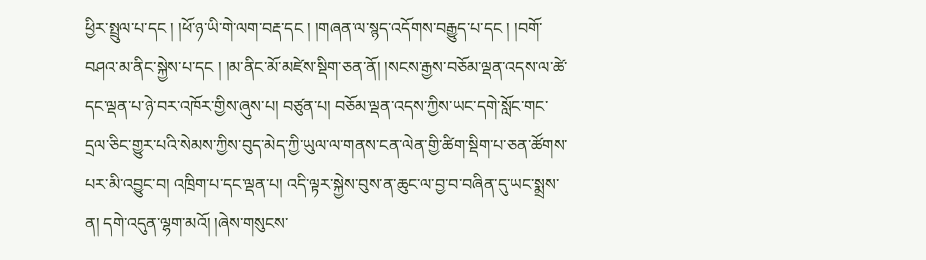ཕྱིར་སྤྲུལ་པ་དང ། །ཕོ་ཉ་ཡི་གེ་ལག་བརྡ་དང ། །གཞན་ལ་སྙད་འདོགས་བརྒྱུད་པ་དང ། །བགོ་བཤའ་མ་ནིང་སྐྱེས་པ་དང ། །མ་ནིང་མོ་མཛེས་སྡིག་ཅན་ནོ། །སངས་རྒྱས་བཅོམ་ལྡན་འདས་ལ་ཚེ་དང་ལྡན་པ་ཉེ་བར་འཁོར་གྱིས་ཞུས་པ། བཙུན་པ། བཅོམ་ལྡན་འདས་ཀྱིས་ཡང་དགེ་སློང་གང་དྲལ་ཅིང་གྱུར་པའི་སེམས་ཀྱིས་བུད་མེད་ཀྱི་ཡུལ་ལ་གནས་ངན་ལེན་གྱི་ཚིག་སྡིག་པ་ཅན་ཚོགས་པར་མི་འབྱུང་བ། འཁྲིག་པ་དང་ལྡན་པ། འདི་ལྟར་སྐྱེས་བུས་ན་ཆུང་ལ་བྱ་བ་བཞིན་དུ་ཡང་སྨྲས་ན། དགེ་འདུན་ལྷག་མའོ། །ཞེས་གསུངས་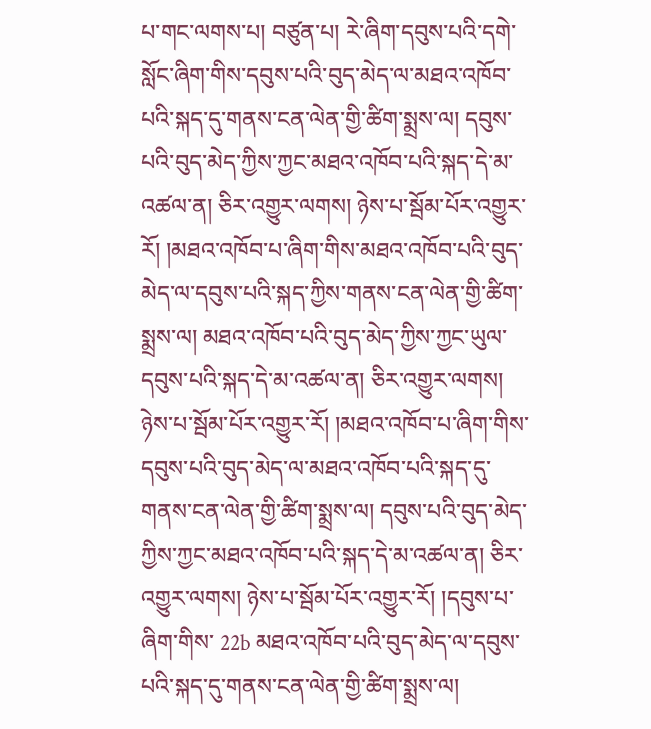པ་གང་ལགས་པ། བཙུན་པ། རེ་ཞིག་དབུས་པའི་དགེ་སློང་ཞིག་གིས་དབུས་པའི་བུད་མེད་ལ་མཐའ་འཁོབ་པའི་སྐད་དུ་གནས་ངན་ལེན་གྱི་ཚིག་སྨྲས་ལ། དབུས་པའི་བུད་མེད་ཀྱིས་ཀྱང་མཐའ་འཁོབ་པའི་སྐད་དེ་མ་འཚལ་ན། ཅིར་འགྱུར་ལགས། ཉེས་པ་སྦོམ་པོར་འགྱུར་རོ། །མཐའ་འཁོབ་པ་ཞིག་གིས་མཐའ་འཁོབ་པའི་བུད་མེད་ལ་དབུས་པའི་སྐད་ཀྱིས་གནས་ངན་ལེན་གྱི་ཚིག་སྨྲས་ལ། མཐའ་འཁོབ་པའི་བུད་མེད་ཀྱིས་ཀྱང་ཡུལ་དབུས་པའི་སྐད་དེ་མ་འཚལ་ན། ཅིར་འགྱུར་ལགས། ཉེས་པ་སྦོམ་པོར་འགྱུར་རོ། །མཐའ་འཁོབ་པ་ཞིག་གིས་དབུས་པའི་བུད་མེད་ལ་མཐའ་འཁོབ་པའི་སྐད་དུ་གནས་ངན་ལེན་གྱི་ཚིག་སྨྲས་ལ། དབུས་པའི་བུད་མེད་ཀྱིས་ཀྱང་མཐའ་འཁོབ་པའི་སྐད་དེ་མ་འཚལ་ན། ཅིར་འགྱུར་ལགས། ཉེས་པ་སྦོམ་པོར་འགྱུར་རོ། །དབུས་པ་ཞིག་གིས་ 22b མཐའ་འཁོབ་པའི་བུད་མེད་ལ་དབུས་པའི་སྐད་དུ་གནས་ངན་ལེན་གྱི་ཚིག་སྨྲས་ལ།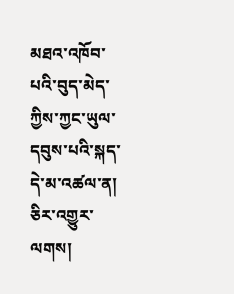མཐའ་འཁོབ་པའི་བུད་མེད་ཀྱིས་ཀྱང་ཡུལ་དབུས་པའི་སྐད་དེ་མ་འཚལ་ན། ཅིར་འགྱུར་ལགས།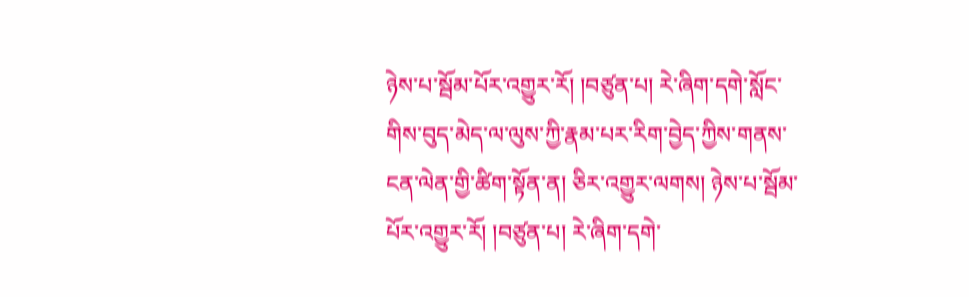ཉེས་པ་སྦོམ་པོར་འགྱུར་རོ། །བཙུན་པ། རེ་ཞིག་དགེ་སློང་གིས་བུད་མེད་ལ་ལུས་ཀྱི་རྣམ་པར་རིག་བྱེད་ཀྱིས་གནས་ངན་ལེན་གྱི་ཚིག་སྟོན་ན། ཅིར་འགྱུར་ལགས། ཉེས་པ་སྦོམ་པོར་འགྱུར་རོ། །བཙུན་པ། རེ་ཞིག་དགེ་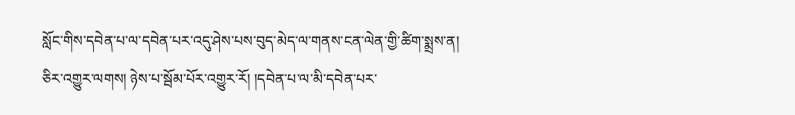སློང་གིས་དབེན་པ་ལ་དབེན་པར་འདུ་ཤེས་པས་བུད་མེད་ལ་གནས་ངན་ལེན་གྱི་ཚིག་སྨྲས་ན། ཅིར་འགྱུར་ལགས། ཉེས་པ་སྦོམ་པོར་འགྱུར་རོ། །དབེན་པ་ལ་མི་དབེན་པར་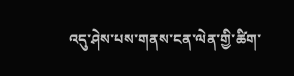འདུ་ཤེས་པས་གནས་ངན་ལེན་གྱི་ཚིག་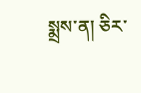སྨྲས་ན། ཅིར་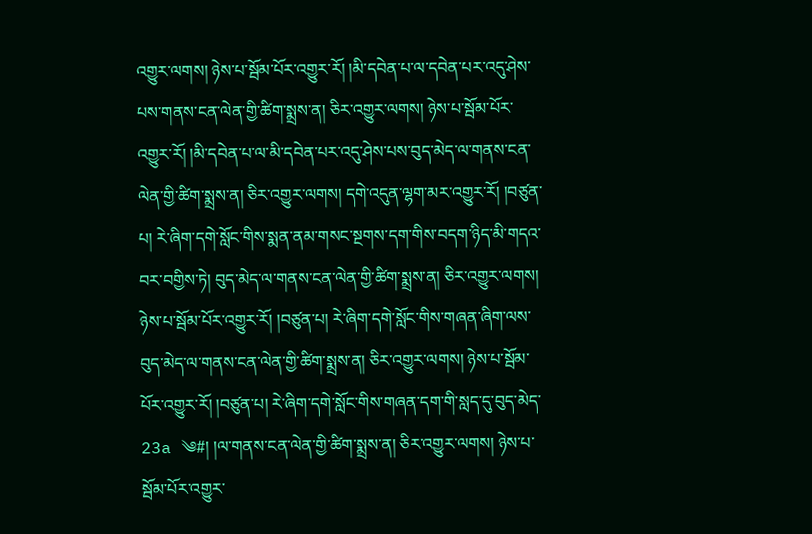འགྱུར་ལགས། ཉེས་པ་སྦོམ་པོར་འགྱུར་རོ། །མི་དབེན་པ་ལ་དབེན་པར་འདུ་ཤེས་པས་གནས་ངན་ལེན་གྱི་ཚིག་སྨྲས་ན། ཅིར་འགྱུར་ལགས། ཉེས་པ་སྦོམ་པོར་འགྱུར་རོ། །མི་དབེན་པ་ལ་མི་དབེན་པར་འདུ་ཤེས་པས་བུད་མེད་ལ་གནས་ངན་ལེན་གྱི་ཚིག་སྨྲས་ན། ཅིར་འགྱུར་ལགས། དགེ་འདུན་ལྷག་མར་འགྱུར་རོ། །བཙུན་པ། རེ་ཞིག་དགེ་སློང་གིས་སྨན་ནམ་གསང་སྔགས་དག་གིས་བདག་ཉིད་མི་གདའ་བར་བགྱིས་ཏེ། བུད་མེད་ལ་གནས་ངན་ལེན་གྱི་ཚིག་སྨྲས་ན། ཅིར་འགྱུར་ལགས། ཉེས་པ་སྦོམ་པོར་འགྱུར་རོ། །བཙུན་པ། རེ་ཞིག་དགེ་སློང་གིས་གཞན་ཞིག་ལས་བུད་མེད་ལ་གནས་ངན་ལེན་གྱི་ཚིག་སྨྲས་ན། ཅིར་འགྱུར་ལགས། ཉེས་པ་སྦོམ་པོར་འགྱུར་རོ། །བཙུན་པ། རེ་ཞིག་དགེ་སློང་གིས་གཞན་དག་གི་སླད་དུ་བུད་མེད་ 23a ༄#། །ལ་གནས་ངན་ལེན་གྱི་ཚིག་སྨྲས་ན། ཅིར་འགྱུར་ལགས། ཉེས་པ་སྦོམ་པོར་འགྱུར་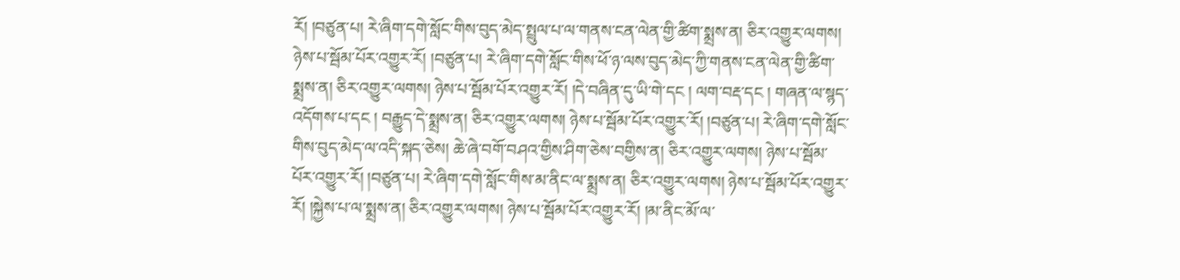རོ། །བཙུན་པ། རེ་ཞིག་དགེ་སློང་གིས་བུད་མེད་སྤྲུལ་པ་ལ་གནས་ངན་ལེན་གྱི་ཚིག་སྨྲས་ན། ཅིར་འགྱུར་ལགས། ཉེས་པ་སྦོམ་པོར་འགྱུར་རོ། །བཙུན་པ། རེ་ཞིག་དགེ་སློང་གིས་ཕོ་ཉ་ལས་བུད་མེད་ཀྱི་གནས་ངན་ལེན་གྱི་ཚིག་སྨྲས་ན། ཅིར་འགྱུར་ལགས། ཉེས་པ་སྦོམ་པོར་འགྱུར་རོ། །དེ་བཞིན་དུ་ཡི་གེ་དང ། ལག་བརྡ་དང ། གཞན་ལ་སྙད་འདོགས་པ་དང ། བརྒྱུད་དེ་སྨྲས་ན། ཅིར་འགྱུར་ལགས། ཉེས་པ་སྦོམ་པོར་འགྱུར་རོ། །བཙུན་པ། རེ་ཞིག་དགེ་སློང་གིས་བུད་མེད་ལ་འདི་སྐད་ཅེས། ཆེ་ཞེ་བགོ་བཤའ་གྱིས་ཤིག་ཅེས་བགྱིས་ན། ཅིར་འགྱུར་ལགས། ཉེས་པ་སྦོམ་པོར་འགྱུར་རོ། །བཙུན་པ། རེ་ཞིག་དགེ་སློང་གིས་མ་ནིང་ལ་སྨྲས་ན། ཅིར་འགྱུར་ལགས། ཉེས་པ་སྦོམ་པོར་འགྱུར་རོ། །སྐྱེས་པ་ལ་སྨྲས་ན། ཅིར་འགྱུར་ལགས། ཉེས་པ་སྦོམ་པོར་འགྱུར་རོ། །མ་ནིང་མོ་ལ་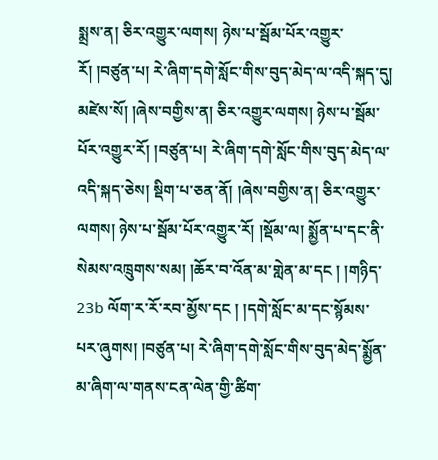སྨྲས་ན། ཅིར་འགྱུར་ལགས། ཉེས་པ་སྦོམ་པོར་འགྱུར་རོ། །བཙུན་པ། རེ་ཞིག་དགེ་སློང་གིས་བུད་མེད་ལ་འདི་སྐད་དུ། མཛེས་སོ། །ཞེས་བགྱིས་ན། ཅིར་འགྱུར་ལགས། ཉེས་པ་སྦོམ་པོར་འགྱུར་རོ། །བཙུན་པ། རེ་ཞིག་དགེ་སློང་གིས་བུད་མེད་ལ་འདི་སྐད་ཅེས། སྡིག་པ་ཅན་ནོ། །ཞེས་བགྱིས་ན། ཅིར་འགྱུར་ལགས། ཉེས་པ་སྦོམ་པོར་འགྱུར་རོ། །སྡོམ་ལ། སྨྱོན་པ་དང་ནི་སེམས་འཁྲུགས་སམ། །ཆོར་བ་འོན་མ་གླེན་མ་དང ། །གཉིད་ 23b ལོག་ར་རོ་རབ་མྱོས་དང ། །དགེ་སློང་མ་དང་སྙོམས་པར་ཞུགས། །བཙུན་པ། རེ་ཞིག་དགེ་སློང་གིས་བུད་མེད་སྨྱོན་མ་ཞིག་ལ་གནས་ངན་ལེན་གྱི་ཚིག་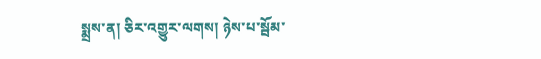སྨྲས་ན། ཅིར་འགྱུར་ལགས། ཉེས་པ་སྦོམ་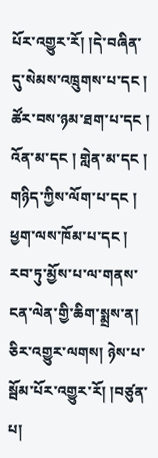པོར་འགྱུར་རོ། །དེ་བཞིན་དུ་སེམས་འཁྲུགས་པ་དང ། ཚོར་བས་ཉམ་ཐག་པ་དང ། འོན་མ་དང ། གླེན་མ་དང ། གཉིད་ཀྱིས་ལོག་པ་དང ། ཕྱག་ལས་ཁོམ་པ་དང ། རབ་ཏུ་མྱོས་པ་ལ་གནས་ངན་ལེན་གྱི་ཆིག་སྨྲས་ན། ཅིར་འགྱུར་ལགས། ཉེས་པ་སྦོམ་པོར་འགྱུར་རོ། །བཙུན་པ།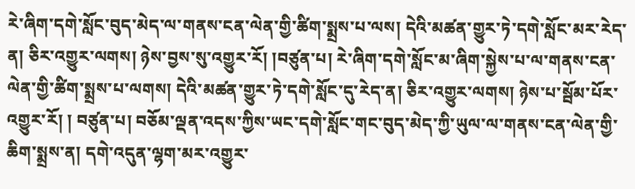རེ་ཞིག་དགེ་སློང་བུད་མེད་ལ་གནས་ངན་ལེན་གྱི་ཚིག་སྨྲས་པ་ལས། དེའི་མཚན་གྱུར་ཏེ་དགེ་སློང་མར་རེད་ན། ཅིར་འགྱུར་ལགས། ཉེས་བྱས་སུ་འགྱུར་རོ། །བཙུན་པ། རེ་ཞིག་དགེ་སློང་མ་ཞིག་སྐྱེས་པ་ལ་གནས་ངན་ལེན་གྱི་ཚིག་སྨྲས་པ་ལགས། དེའི་མཚན་གྱུར་ཏེ་དགེ་སློང་དུ་རེད་ན། ཅིར་འགྱུར་ལགས། ཉེས་པ་སྦོམ་པོར་འགྱུར་རོ། ། བཙུན་པ། བཅོམ་ལྡན་འདས་ཀྱིས་ཡང་དགེ་སློང་གང་བུད་མེད་ཀྱི་ཡུལ་ལ་གནས་ངན་ལེན་གྱི་ཆིག་སྨྲས་ན། དགེ་འདུན་ལྷག་མར་འགྱུར་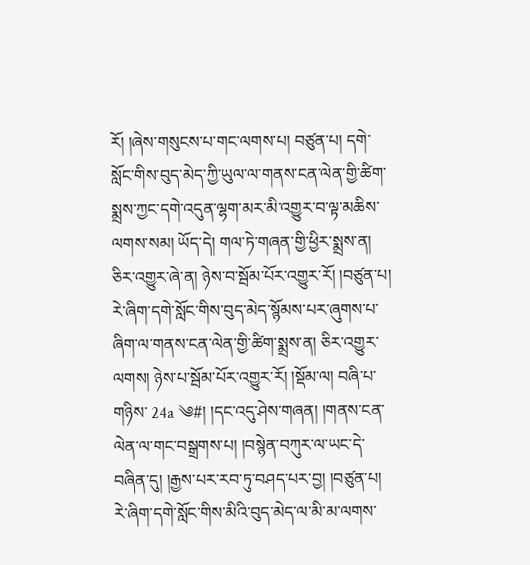རོ། །ཞེས་གསུངས་པ་གང་ལགས་པ། བཙུན་པ། དགེ་སློང་གིས་བུད་མེད་ཀྱི་ཡུལ་ལ་གནས་ངན་ལེན་གྱི་ཚིག་སྨྲས་ཀྱང་དགེ་འདུན་ལྷག་མར་མི་འགྱུར་བ་ལྟ་མཆིས་ལགས་སམ། ཡོད་དེ། གལ་ཏེ་གཞན་གྱི་ཕྱིར་སྨྲས་ན། ཅིར་འགྱུར་ཞེ་ན། ཉེས་བ་སྦོམ་པོར་འགྱུར་རོ། །བཙུན་པ། རེ་ཞིག་དགེ་སློང་གིས་བུད་མེད་སྙོམས་པར་ཞུགས་པ་ཞིག་ལ་གནས་ངན་ལེན་གྱི་ཚིག་སྨྲས་ན། ཅིར་འགྱུར་ལགས། ཉེས་པ་སྦོམ་པོར་འགྱུར་རོ། །སྡོམ་ལ། བཞི་པ་གཉིས་ 24a ༄#། །དང་འདུ་ཤེས་གཞན། །གནས་ངན་ལེན་ལ་གང་བསྒྲགས་པ། །བསྙེན་བཀུར་ལ་ཡང་དེ་བཞིན་དུ། །རྒྱས་པར་རབ་ཏུ་བཤད་པར་བྱ། །བཙུན་པ། རེ་ཞིག་དགེ་སློང་གིས་མིའི་བུད་མེད་ལ་མི་མ་ལགས་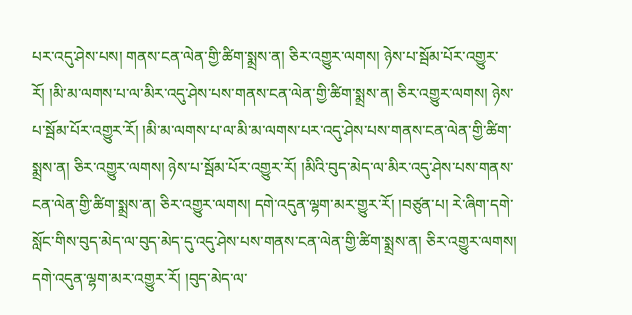པར་འདུ་ཤེས་པས། གནས་ངན་ལེན་གྱི་ཚིག་སྨྲས་ན། ཅིར་འགྱུར་ལགས། ཉེས་པ་སྦོམ་པོར་འགྱུར་རོ། །མི་མ་ལགས་པ་ལ་མིར་འདུ་ཤེས་པས་གནས་ངན་ལེན་གྱི་ཚིག་སྨྲས་ན། ཅིར་འགྱུར་ལགས། ཉེས་པ་སྦོམ་པོར་འགྱུར་རོ། །མི་མ་ལགས་པ་ལ་མི་མ་ལགས་པར་འདུ་ཤེས་པས་གནས་ངན་ལེན་གྱི་ཚིག་སྨྲས་ན། ཅིར་འགྱུར་ལགས། ཉེས་པ་སྦོམ་པོར་འགྱུར་རོ། །མིའི་བུད་མེད་ལ་མིར་འདུ་ཤེས་པས་གནས་ངན་ལེན་གྱི་ཚིག་སྨྲས་ན། ཅིར་འགྱུར་ལགས། དགེ་འདུན་ལྷག་མར་གྱུར་རོ། །བཙུན་པ། རེ་ཞིག་དགེ་སློང་གིས་བུད་མེད་ལ་བུད་མེད་དུ་འདུ་ཤེས་པས་གནས་ངན་ལེན་གྱི་ཚིག་སྨྲས་ན། ཅིར་འགྱུར་ལགས། དགེ་འདུན་ལྷག་མར་འགྱུར་རོ། །བུད་མེད་ལ་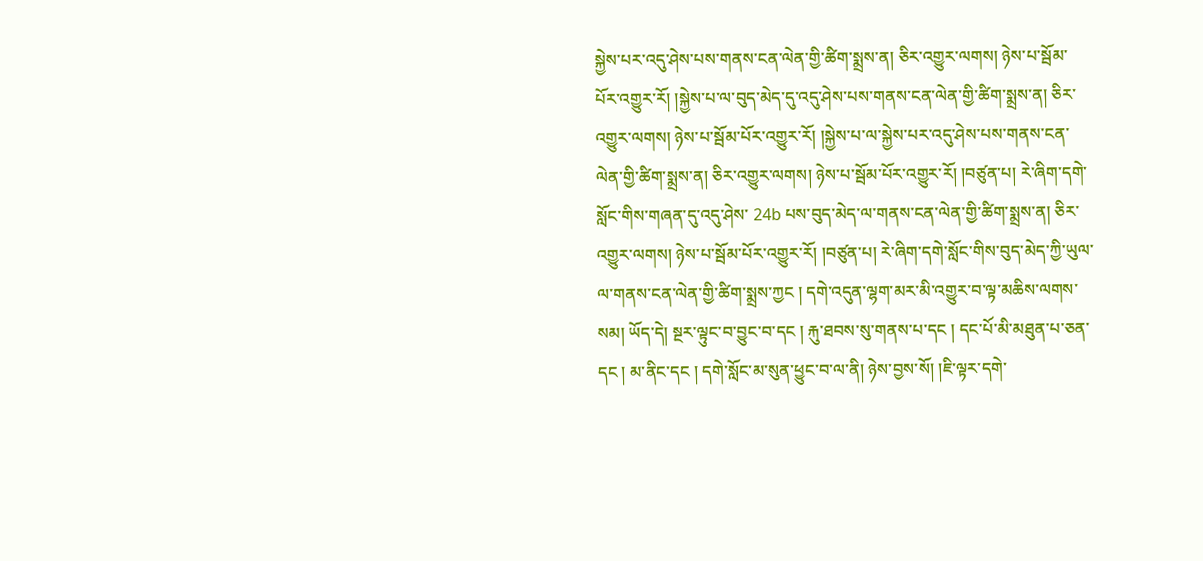སྐྱེས་པར་འདུ་ཤེས་པས་གནས་ངན་ལེན་གྱི་ཚིག་སྨྲས་ན། ཅིར་འགྱུར་ལགས། ཉེས་པ་སྦོམ་པོར་འགྱུར་རོ། །སྐྱེས་པ་ལ་བུད་མེད་དུ་འདུ་ཤེས་པས་གནས་ངན་ལེན་གྱི་ཚིག་སྨྲས་ན། ཅིར་འགྱུར་ལགས། ཉེས་པ་སྦོམ་པོར་འགྱུར་རོ། །སྐྱེས་པ་ལ་སྐྱེས་པར་འདུ་ཤེས་པས་གནས་ངན་ལེན་གྱི་ཚིག་སྨྲས་ན། ཅིར་འགྱུར་ལགས། ཉེས་པ་སྦོམ་པོར་འགྱུར་རོ། །བཙུན་པ། རེ་ཞིག་དགེ་སློང་གིས་གཞན་དུ་འདུ་ཤེས་ 24b པས་བུད་མེད་ལ་གནས་ངན་ལེན་གྱི་ཚིག་སྨྲས་ན། ཅིར་འགྱུར་ལགས། ཉེས་པ་སྦོམ་པོར་འགྱུར་རོ། །བཙུན་པ། རེ་ཞིག་དགེ་སློང་གིས་བུད་མེད་ཀྱི་ཡུལ་ལ་གནས་ངན་ལེན་གྱི་ཚིག་སྨྲས་ཀྱང ། དགེ་འདུན་ལྷག་མར་མི་འགྱུར་བ་ལྟ་མཆིས་ལགས་སམ། ཡོད་དེ། སྔར་ལྟུང་བ་བྱུང་བ་དང ། རྐུ་ཐབས་སུ་གནས་པ་དང ། དང་པོ་མི་མཐུན་པ་ཅན་དང ། མ་ནིང་དང ། དགེ་སློང་མ་སུན་ཕྱུང་བ་ལ་ནི། ཉེས་བྱས་སོ། །ཇི་ལྟར་དགེ་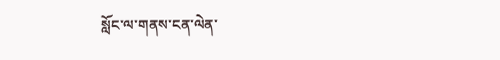སློང་ལ་གནས་ངན་ལེན་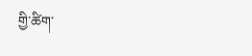གྱི་ཚིག་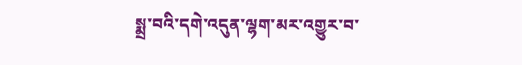སྨྲ་བའི་དགེ་འདུན་ལྷག་མར་འགྱུར་བ་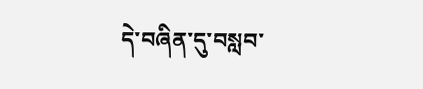དེ་བཞིན་དུ་བསླབ་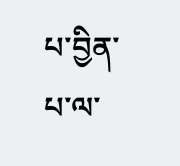པ་བྱིན་པ་ལ་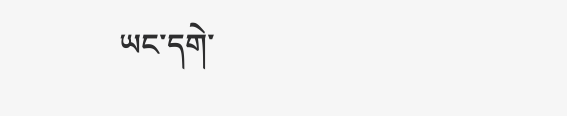ཡང་དགེ་